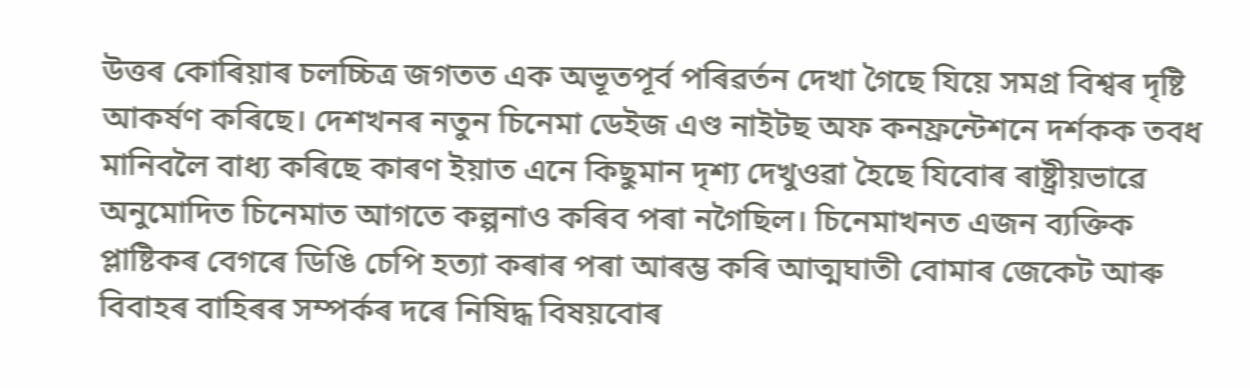উত্তৰ কোৰিয়াৰ চলচ্চিত্ৰ জগতত এক অভূতপূৰ্ব পৰিৱৰ্তন দেখা গৈছে যিয়ে সমগ্ৰ বিশ্বৰ দৃষ্টি আকৰ্ষণ কৰিছে। দেশখনৰ নতুন চিনেমা ডেইজ এণ্ড নাইটছ অফ কনফ্ৰন্টেশনে দৰ্শকক তবধ মানিবলৈ বাধ্য কৰিছে কাৰণ ইয়াত এনে কিছুমান দৃশ্য দেখুওৱা হৈছে যিবোৰ ৰাষ্ট্ৰীয়ভাৱে অনুমোদিত চিনেমাত আগতে কল্পনাও কৰিব পৰা নগৈছিল। চিনেমাখনত এজন ব্যক্তিক প্লাষ্টিকৰ বেগৰে ডিঙি চেপি হত্যা কৰাৰ পৰা আৰম্ভ কৰি আত্মঘাতী বোমাৰ জেকেট আৰু বিবাহৰ বাহিৰৰ সম্পৰ্কৰ দৰে নিষিদ্ধ বিষয়বোৰ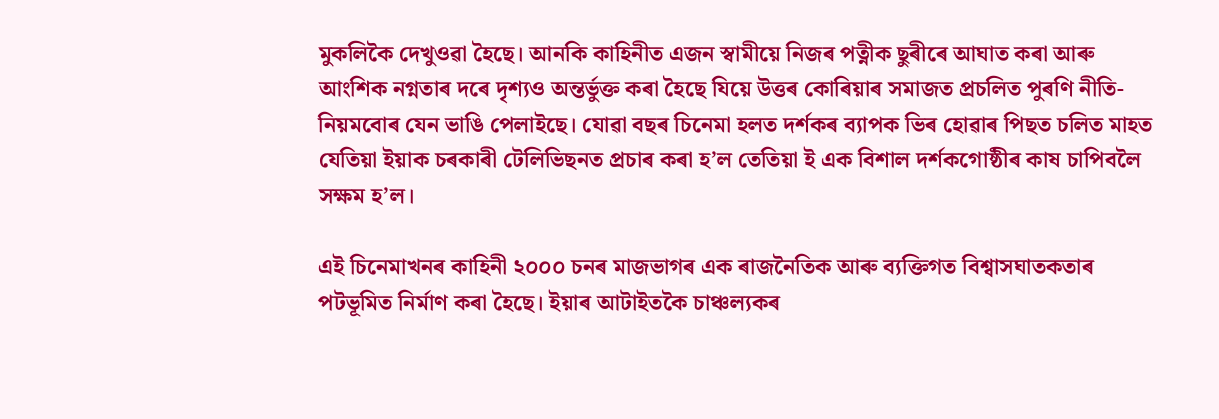মুকলিকৈ দেখুওৱা হৈছে। আনকি কাহিনীত এজন স্বামীয়ে নিজৰ পত্নীক ছুৰীৰে আঘাত কৰা আৰু আংশিক নগ্নতাৰ দৰে দৃশ্যও অন্তৰ্ভুক্ত কৰা হৈছে যিয়ে উত্তৰ কোৰিয়াৰ সমাজত প্ৰচলিত পুৰণি নীতি-নিয়মবোৰ যেন ভাঙি পেলাইছে। যোৱা বছৰ চিনেমা হলত দৰ্শকৰ ব্যাপক ভিৰ হোৱাৰ পিছত চলিত মাহত যেতিয়া ইয়াক চৰকাৰী টেলিভিছনত প্ৰচাৰ কৰা হ’ল তেতিয়া ই এক বিশাল দৰ্শকগোষ্ঠীৰ কাষ চাপিবলৈ সক্ষম হ’ল।

এই চিনেমাখনৰ কাহিনী ২০০০ চনৰ মাজভাগৰ এক ৰাজনৈতিক আৰু ব্যক্তিগত বিশ্বাসঘাতকতাৰ পটভূমিত নিৰ্মাণ কৰা হৈছে। ইয়াৰ আটাইতকৈ চাঞ্চল্যকৰ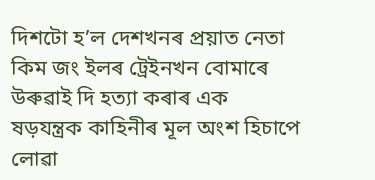দিশটো হ’ল দেশখনৰ প্ৰয়াত নেতা কিম জং ইলৰ ট্ৰেইনখন বোমাৰে উৰুৱাই দি হত্যা কৰাৰ এক ষড়যন্ত্ৰক কাহিনীৰ মূল অংশ হিচাপে লোৱা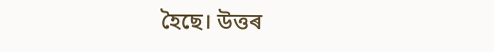হৈছে। উত্তৰ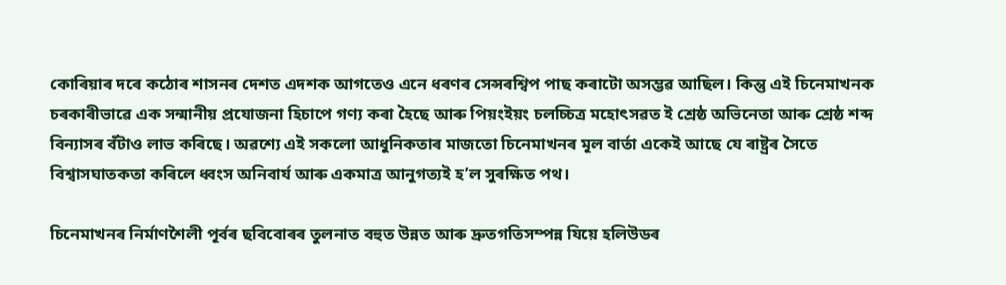কোৰিয়াৰ দৰে কঠোৰ শাসনৰ দেশত এদশক আগতেও এনে ধৰণৰ সেন্সৰশ্বিপ পাছ কৰাটো অসম্ভৱ আছিল। কিন্তু এই চিনেমাখনক চৰকাৰীভাৱে এক সন্মানীয় প্ৰযোজনা হিচাপে গণ্য কৰা হৈছে আৰু পিয়ংইয়ং চলচ্চিত্ৰ মহোৎসৱত ই শ্ৰেষ্ঠ অভিনেতা আৰু শ্ৰেষ্ঠ শব্দ বিন্যাসৰ বঁটাও লাভ কৰিছে। অৱশ্যে এই সকলো আধুনিকতাৰ মাজতো চিনেমাখনৰ মূল বাৰ্তা একেই আছে যে ৰাষ্ট্ৰৰ সৈতে বিশ্বাসঘাতকতা কৰিলে ধ্বংস অনিবাৰ্য আৰু একমাত্ৰ আনুগত্যই হ’ল সুৰক্ষিত পথ।

চিনেমাখনৰ নিৰ্মাণশৈলী পূৰ্বৰ ছবিবোৰৰ তুলনাত বহুত উন্নত আৰু দ্ৰুতগতিসম্পন্ন যিয়ে হলিউডৰ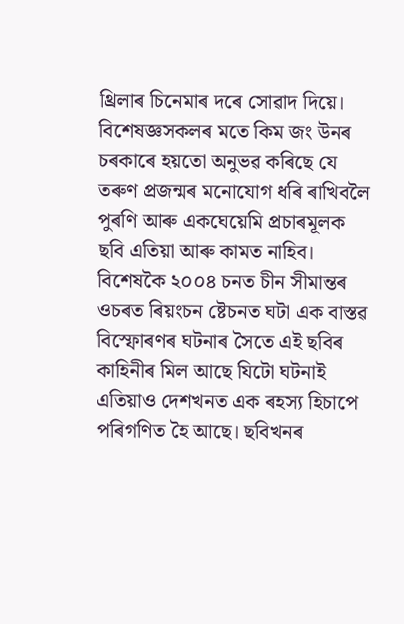থ্ৰিলাৰ চিনেমাৰ দৰে সোৱাদ দিয়ে। বিশেষজ্ঞসকলৰ মতে কিম জং উনৰ চৰকাৰে হয়তো অনুভৱ কৰিছে যে তৰুণ প্ৰজন্মৰ মনোযোগ ধৰি ৰাখিবলৈ পুৰণি আৰু একঘেয়েমি প্ৰচাৰমূলক ছবি এতিয়া আৰু কামত নাহিব। বিশেষকৈ ২০০৪ চনত চীন সীমান্তৰ ওচৰত ৰিয়ংচন ষ্টেচনত ঘটা এক বাস্তৱ বিস্ফোৰণৰ ঘটনাৰ সৈতে এই ছবিৰ কাহিনীৰ মিল আছে যিটো ঘটনাই এতিয়াও দেশখনত এক ৰহস্য হিচাপে পৰিগণিত হৈ আছে। ছবিখনৰ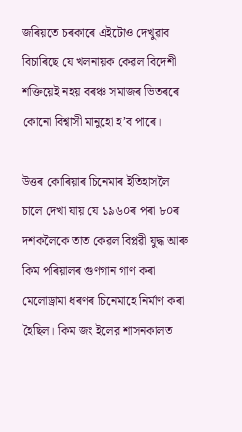জৰিয়তে চৰকাৰে এইটোও দেখুৱাব বিচাৰিছে যে খলনায়ক কেৱল বিদেশী শক্তিয়েই নহয় বৰঞ্চ সমাজৰ ভিতৰৰে কোনো বিশ্বাসী মানুহো হ’ব পাৰে।

উত্তৰ কোৰিয়াৰ চিনেমাৰ ইতিহাসলৈ চালে দেখা যায় যে ১৯৬০ৰ পৰা ৮০ৰ দশকলৈকে তাত কেৱল বিপ্লৱী যুদ্ধ আৰু কিম পৰিয়ালৰ গুণগান গাণ কৰা মেলোড্ৰামা ধৰণৰ চিনেমাহে নিৰ্মাণ কৰা হৈছিল। কিম জং ইলের শাসনকালত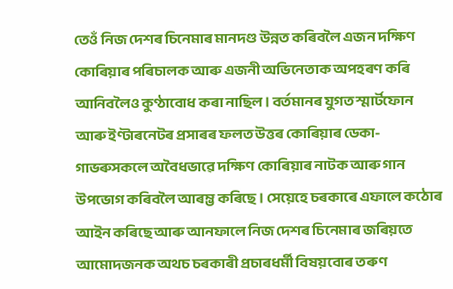তেওঁ নিজ দেশৰ চিনেমাৰ মানদণ্ড উন্নত কৰিবলৈ এজন দক্ষিণ কোৰিয়াৰ পৰিচালক আৰু এজনী অভিনেতাক অপহৰণ কৰি আনিবলৈও কুণ্ঠাবোধ কৰা নাছিল। বৰ্তমানৰ যুগত স্মার্টফোন আৰু ইণ্টাৰনেটৰ প্ৰসাৰৰ ফলত উত্তৰ কোৰিয়াৰ ডেকা-গাভৰুসকলে অবৈধভাৱে দক্ষিণ কোৰিয়াৰ নাটক আৰু গান উপভোগ কৰিবলৈ আৰম্ভ কৰিছে। সেয়েহে চৰকাৰে এফালে কঠোৰ আইন কৰিছে আৰু আনফালে নিজ দেশৰ চিনেমাৰ জৰিয়তে আমোদজনক অথচ চৰকাৰী প্ৰচাৰধৰ্মী বিষয়বোৰ তৰুণ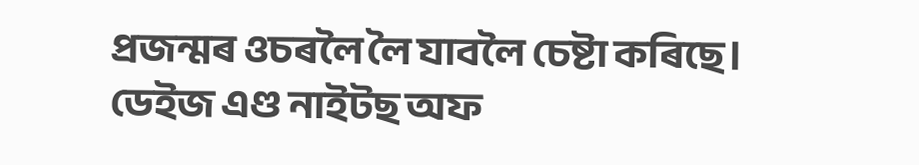প্ৰজন্মৰ ওচৰলৈ লৈ যাবলৈ চেষ্টা কৰিছে। ডেইজ এণ্ড নাইটছ অফ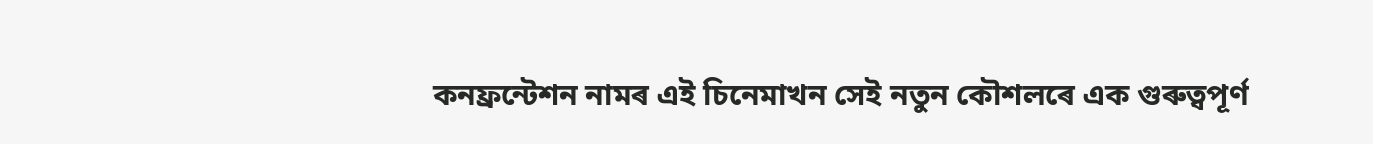কনফ্ৰন্টেশন নামৰ এই চিনেমাখন সেই নতুন কৌশলৰে এক গুৰুত্বপূৰ্ণ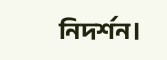নিদৰ্শন।